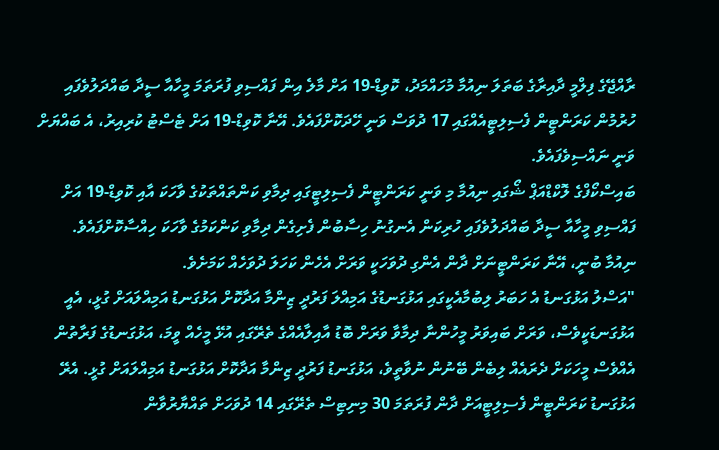ރާއްޖޭގެ ފިލްމީ ދާއިރާގެ ބަތަލަ ނިއުމާ މުހައްމަދު، ކޮވިޑް-19 އަށް މާލެ އިން ފައްސިވި ފުރަތަމަ މީހާއާ ސީދާ ބައްދަލުވެފައި ހުރުމުން ކަރަންޓީން ފެސިލިޓީއެއްގައި 17 ދުވަސް ވަނީ ހޭދަކޮށްފައެވެ. އޭނާ ކޮވިޑް-19 އަށް ޓެސްޓު ކުރިއިރު، އެ ބައްޔަށް ވަނީ ނައްސިވެފައެވެ.
ބައިސްކޯފްގެ ލޮކްޑްއަޕް ޝޯގައި ނިއުމާ މި ވަނީ ކަރަންޓީން ފެސިލިޓީގައި ދިމާވި ކަންތައްތަކުގެ ވާހަކަ އާއި ކޮވިޑް-19 އަށް ފައްސިވި މީހާއާ ސީދާ ބައްދަލުވެފައި ހުރިކަން އެނގުނު ހިސާބުން ފެށިގެން ދިމާވި ކަންކަމުގެ ވާހަކަ ހިއްސާކޮށްފައެވެ.
ނިއުމާ ބުނީ، އޭނާ ކަރަންޓީނަށް ދާން އެންގި ދުވަހަކީ ވަރަށް އެހެން ކަހަލަ ދުވަހެއް ކަމަށެވެ.
"އަސްލު އަޅުގަނޑު އެ ހަބަރު ލިބުމާއެކީގައި އަޅުގަނޑުގެ އަމިއްލަ ފަރުދީ ޒިންމާ އަދާކޮށް އަޅުގަނޑު އަމިއްލައަށް ގުޅީ، އެއީ އަޅުގަނޑަކީވެސް، ވަރަށް ބައިވަރު މީހުންނާ ދިމާވާ ވަރަށް ބޮޑު އާއިލާއެއްގެ ތެރޭގައި އުޅޭ މީހެއް ވީމަ، އަޅުގަނޑުގެ ފަރާތުން އެއްވެސް މީހަކަށް ދެރައެއް ލިބެން ބޭނުން ނުވާތީވެ، އަޅުގަނޑު ފަރުދީ ޒިންމާ އަދާކޮށް އަޅުގަނޑު އަމިއްލައަށް ގުޅީ. އެރޭ އަޅުގަނޑު ކަރަންޓީން ފެސިލިޓީއަށް ދާން ފުރަތަމަ 30 މިނިޓިސް ތެރޭގައި 14 ދުވަހަށް ތައްޔާރުވާން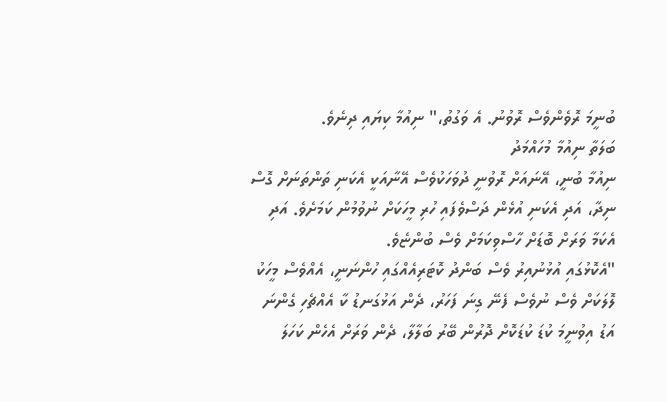ބުނީމަ ރޮވެންވެސް ރޮވުނު. އެ ވަގުތު،" ނިއުމާ ކިޔައި ދިނެވެ.
ބަލަތާ ނިއުމާ މުހައްމަދު
ނިއުމާ ބުނީ، އޭނައަށް ރޮވުނީ ދުވަހަކުވެސް އޭނާއަކީ އެކަނި ތަންތަނަށް ގޮސް ނިދާ، އަދި އެކަނި އުޅެން ދަސްވެފައި ހުރި މީހަކަށް ނުވުމުން ކަމަށެވެ. އަދި އެކަމާ ވަރަށް ބޮޑަށް ހާސްވިކަމަށް ވެސް ބުންޏެވެ.
"އެކޮޅުގައި އުޅުނުއިރު ވެސް ބަންދު ކޮޓަރިއެއްގައި ހުންނަނީ، އެއްވެސް މީހަކު ލޮލަކަށް ވެސް ނުވެސް ފެނޭ ގިނަ ފަހަރު، ދެން އަޅުގަނޑު ކާ އެއްޗެހި ގެންނަ އަޑު އިވުނީމަ ކުޑަ ކުޑަކޮށް ދޮރުން ބޭރު ބަލާލާ، ދެން ވަރަށް އެހެން ކަހަލަ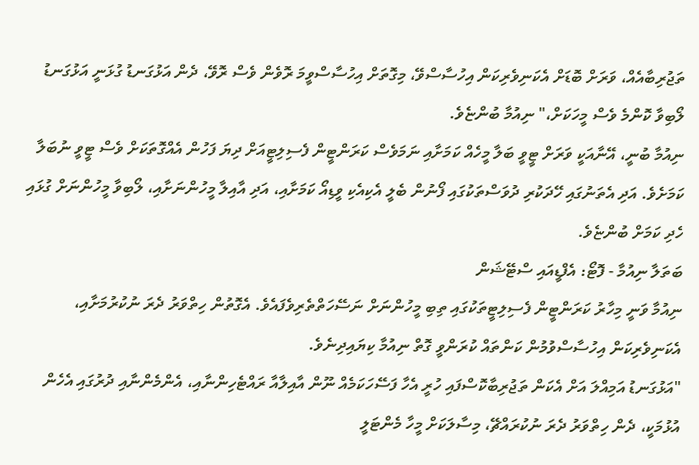ތަޖުރިބާއެއް، ވަރަށް ބޮޑަށް އެކަނިވެރިކަން އިހުސާސްވޭ، މިގޮތަށް އިހުސާސްވީމަ ރޮވެން ވެސް ރޮވޭ، ދެން އަޅުގަނޑު ގުޅަނީ އަޅުގަނޑު ލޯބިވާ ކޮންމެ ވެސް މީހަކަށް،" ނިއުމާ ބުންޏެވެ.
ނިއުމާ ބުނީ، އޭނާއަކީ ވަރަށް ޓީވީ ބަލާ މީހެއް ކަމަށާއި ނަމަވެސް ކަރަންޓީން ފެސިލިޓީއަށް ދިޔަ ފަހުން އެއްގޮތަކަށް ވެސް ޓީވީ ނުބަލާ ކަމަށެވެ. އަދި އެތަނުގައި ހޭދަކުރި ދުވަސްތަކުގައި ފޯނުން ބެލީ އެކިއެކި ވީޑިއޯ ކަމަށާއި، އަދި އާއިލާ މީހުންނަށާއި، ލޯބިވާ މީހުންނަށް ގުޅައި ހެދި ކަމަށް ބުންޏެވެ.
ބަތަލާ ނިއުމާ - ފޮޓޯ: އެފްޑީއައި ސްޓޭޝަން
ނިއުމާ ވަނީ މިހާރު ކަރަންޓީން ފެސިލިޓީތަކުގައި ތިބި މީހުންނަށް ނަސޭހަތްތެރިވެފައެވެ. އެގޮތުން ހިތްވަރު ދެރަ ނުކުރުމަށާއި، އެކަނިވެރިކަން އިހުސާސްވުމުން ކަންތައް ކުރަންވީ ގޮތް ނިއުމާ ކިޔައިދިނެވެ.
"އަޅުގަނޑު އަމިއްލަ އަށް އެކަން ތަޖުރިބާކޮސްފައި ހުރީ އެހާ ފަސޭހަކަމެއް ނޫން އާއިލާއާ ރައްޓެހިންނާއި، އެންމެންނާއި ދުރުގައި އެހެން އުޅުމަކީ، ދެން ހިތްވަރު ދެރަ ނުކުރައްޗޭ، މިސާލަކަށް މީހާ މެންޓަލީ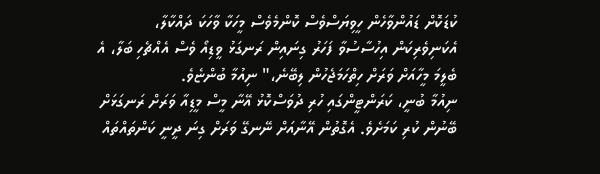ކުޑަކޮށް ޑައުންވާހެން ހީވިޔަސްވެސް ކޮންމެވެސް މީހަކާ ވާހަކަ ދައްކާލާ، އެކަނިވެރިކަން އިހުސާސުވާ ފަހަރު ގިނައިން ރަނގަޅު ވީޑިއޯ ވެސް އެއްޗެހި ބަލާ، އެ ބެލީމަ މީހާއަށް ވަރަށް ހިތްހަމަޖެހުން ލިބޭނެ،" ނިއުމާ ބުންޏެވެ.
ނިއުމާ ބުނީ، ކަރަންޓީންގައި ހުރި ދުވަސްކޮޅު އޭނާ މީސް މީޑިއާ ވަރަށް ރަނގަޅަށް ބޭނުން ކުރި ކަމަށެވެ. އެގޮތުން އޭނާއަށް ނޭނގޭ ވަރަށް ގިނަ ދީނީ ކަންތައްތައް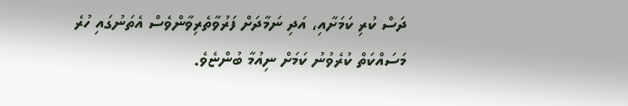ދަސް ކުރި ކަމަށާއި، އަދި ނަމާދަށް ފަރުވާތެރިވާންވެސް އެތަނުގައި ހުރެ މަސައްކަތް ކުރެވުނު ކަމަށް ނިއުމާ ބުންޏެވެ.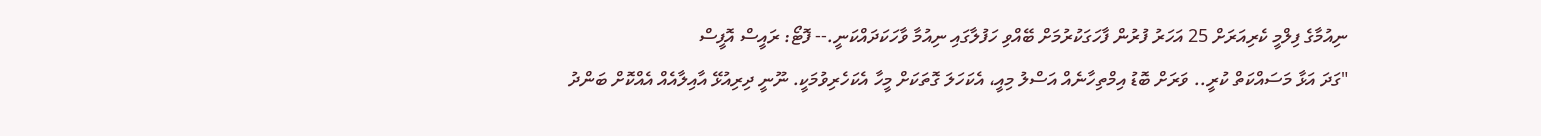ނިއުމާގެ ފިލްމީ ކެރިއަރަށް 25 އަހަރު ފުރުން ފާހަގަކުރުމަށް ބޭއްވި ހަފުލާގައި ނިއުމާ ވާހަކަދައްކަނީ.-- ފޮޓޯ: ރައީސް އޮފީސް
"ގަދަ އަޅާ މަސައްކަތް ކުރީ.. ވަރަށް ބޮޑު އިމްތިހާނެއް އަސްލު މިއީ، އެކަހަލަ ގޮތަކަށް މީހާ އެކަހެރިވުމަކީ. ނޫނީ ދިރިއުޅޭ އާއިލާއެއް އެއްކޮށް ބަންދު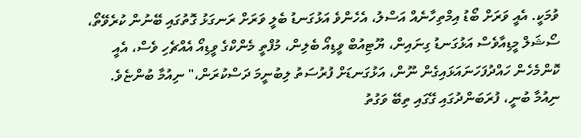ވުމަކީ. އެއީ ވަރަށް ބޯޑު އިމްތިހާނެއް އަސްލު، އެހެންވެ އަޅުގަނޑު ބެލީ ވަރަށް ރަނގަޅު ގޮތުގައި ބޭނުން ކުރެވޭތޯ، ސޯޝަލް މީޑިއާވެސް އަޅުގަނޑު ގިނައިން، ޔޫޓިއުބް ވީޑިއޯ ބެލިން، މުފްތީ މެންކްގެ ވީޑިއޯ އެއްޗެހި ވެސް، އެއީ ކޮންމެހެން ހައްދުފަހަނައަޅައިގެން ނޫން، އަޅުގަނޑަށް ފުރުސަތު ލިބުނީމަ ދަސްކުރަން،" ނިއުމާ ބުންޏެވެ.
ނިއުމާ ބުނީ، ފުރަބަންދުގައި ގޭގައި ތިބޭ ވަގުތު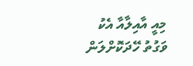މިއީ އާއިލާއާ އެކު ވަގުތު ހޭދަކޮށްލަން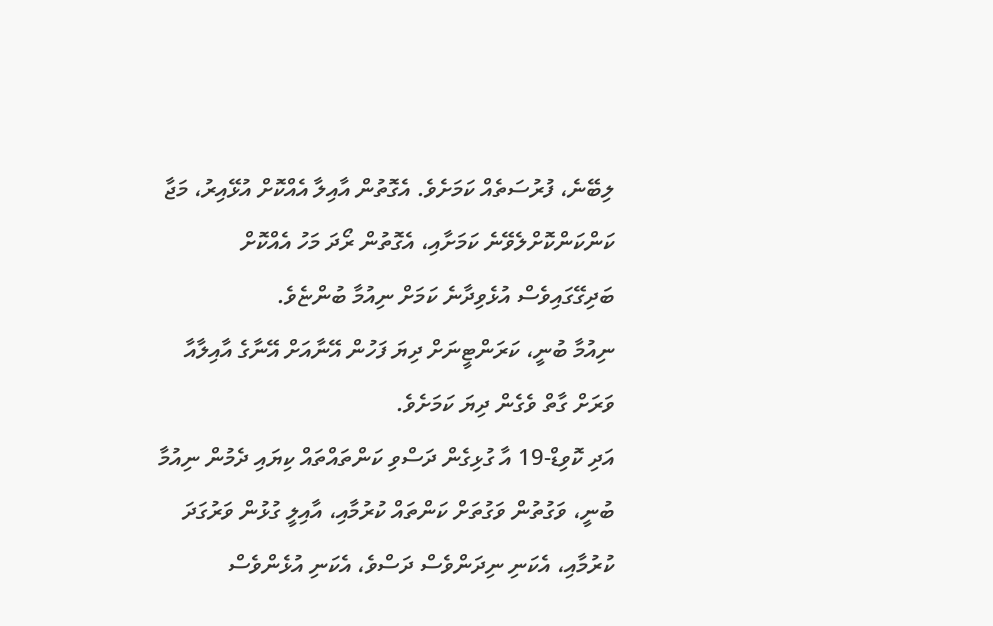ލިބޭނެ، ފުރުސަތެއް ކަމަށެވެ. އެގޮތުން އާއިލާ އެއްކޮށް އުޅޭއިރު، މަޖާ ކަންކަންކޮށްލެވޭނެ ކަމަށާއި، އެގޮތުން ރޯދަ މަހު އެއްކޮށް ބަދިގޭގައިވެސް އުޅެވިދާނެ ކަމަށް ނިއުމާ ބުންޏެވެ.
ނިއުމާ ބުނީ، ކަރަންޓީނަށް ދިޔަ ފަހުން އޭނާއަށް އޭނާގެ އާއިލާއާ ވަރަށް ގާތް ވެގެން ދިޔަ ކަމަށެވެ.
އަދި ކޮވިޑް-19 އާ ގުޅިގެން ދަސްވި ކަންތައްތައް ކިޔައި ދެމުން ނިއުމާ ބުނީ، ވަގުތުން ވަގުތަށް ކަންތައް ކުރުމާއި، އާއިލީ ގުޅުން ވަރުގަދަ ކުރުމާއި، އެކަނި ނިދަންވެސް ދަސްވެ، އެކަނި އުޅެންވެސް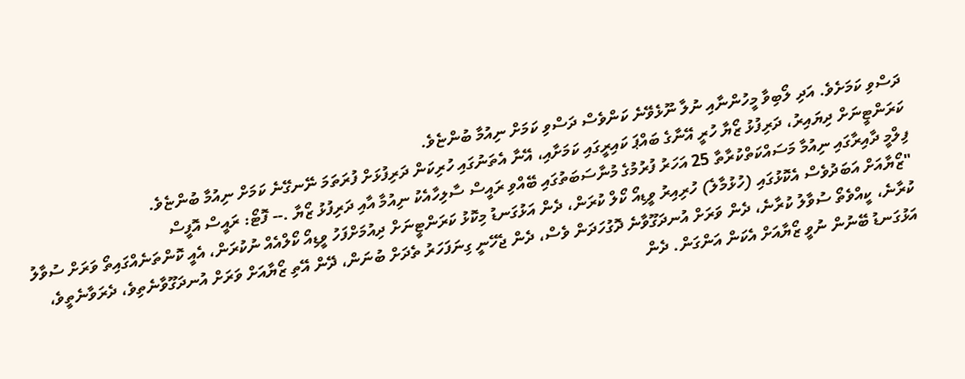ދަސްވި ކަމަށެވެ. އަދި ލޯބިވާ މީހުންނާއި ނުލާ ނޫޅެވޭނެ ކަންވެސް ދަސްވި ކަމަށް ނިއުމާ ބުންޏެވެ.
ކަރަންޓީނަށް ދިޔައިރު، ދަރިފުޅު ޒޯޔާ ހުރީ އޭނާގެ ބައްޕަ ކައިރީގައި ކަމަށާއި، އޭނާ އެތަނުގައި ހުރިކަން ދަރިފުޅަށް ފުރަތަމަ ނޭނގޭނެ ކަމަށް ނިއުމާ ބުންޏެވެ.
ފިލްމީ ދާއިރާގައި ނިއުމާ މަސައްކަތްކުރާތާ 25 އަހަރު ފުރުމުގެ މުނާސަބަތުގައި ބޭއްވި ރައީސް ސާލިހާއެކު ނިއުމާ އާއި ދަރިފުޅު ޒޯޔާ .-- ފޮޓޯ: ރައީސް އޮފީސް
"ޒޯޔާއަށް އަބަދުވެސް އެކޮޅުގައި (ހުޅުމާލެ) ހުރިއިރު ވީޑިއޯ ކޯލް ކުރަން، ދެން އަޅުގަނޑު މިކޮޅު ކަރަންޓީނަށް ދިއުމަށްފަހު ވީޑިއޯ ކޯލްއެއް ނުކުރަން، އެއީ ކޮންތަނެއްގައިތޯ ވަރަށް ސުވާލު ކުރާނެ، ކީއްވެތޯ ސުވާލު ކުރާނެ، ދެން ވަރަށް އުނދަގޫވާނެ ދޮގުހަދަން ވެސް، ދެން ޖެހޭނީ ގިނަފަހަރު ތެދަށް ބުނަން، ދޭން އޭތި ޒޯޔާއަށް ވަރަށް އުނދަގޫވާނެތިވެ، ދެރަވާނެތީވެ، އަޅުގަނޑު ބޭނުން ނުވީ ޒޯޔާއަށް އެކަން އަންގަން. ދެން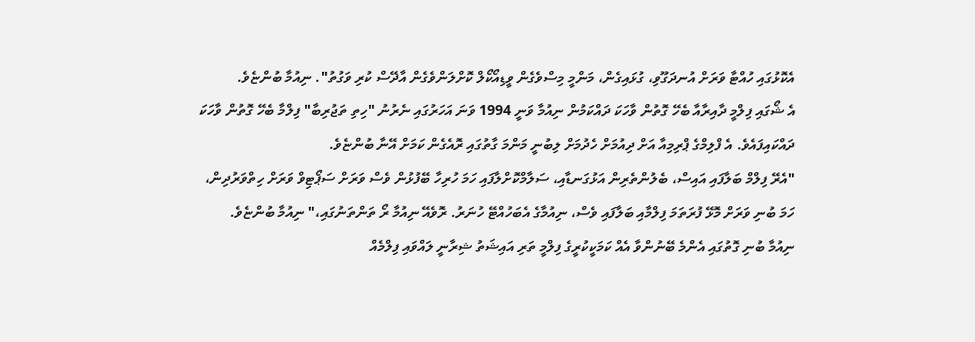އެކޮޅުގައި ހުއްޓާ ވަރަށް އުނދަގޫވި، ގުޅައިގެން، މަންމީ މިސްވެގެން ވީޑިއޯކޯލް ކޮށްލަންވެގެން އާދޭސް ކުރި ވަގުތު". ނިއުމާ ބުންޏެވެ.
އެ ޝޯގައި ފިލްމީ ދާއިރާއާ ބެހޭ ގޮތުން ވާހަކަ ދައްކަމުން ނިއުމާ ވަނީ 1994 ވަނަ އަހަރުގައި ނެރުނު "ހިތި ތަޖުރިބާ" ފިލްމާ ބެހޭ ގޮތުން ވާހަކަ ދައްކައިފައެވެ. އެ ފްލިމްގެ ޕްރިމިއާ އަށް ދިއުމަށް ހެދުމަށް ލިބުނީ މަންމަ ގާތުގައި ރޮއެގެން ކަމަށް އޭނާ ބުންޏެވެ.
"އެރޭ ފިލްމް ބަލާފައި އައިސް، ބެލުންތެރިން އަޅުގަނޑާއި، ސަލާމްކޮށްލާފައި ހަމަ ހުރިހާ ބޭފުޅުން ވެސް ވަރަށް ސަޕޯޓިވް ވަރަށް ހިތްވަރުދިން، ހަމަ ބުނި ވަރަށް މޮޅޭ ފުރަތަމަ ފިލްމާއި ބަލާފައި ވެސް، ނިއުމާގެ އެބަހުއްޓޭ ހުނަރު. ރޮވެއޭ ނިއުމާ ރޯ ތަންތަނުގައި،" ނިއުމާ ބުންޏެވެ.
ނިއުމާ ބުނި ގޮތުގައި އެންމެ ބޭނުންވާ އެއް ކަމަކީކުރީގެ ފިލްމީ ތަރި އައިޝަތު ޝިރާނީ ލައްވައި ފިލްމެއް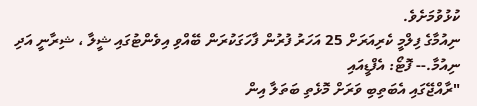ކުޅުވުމަށެވެ.
ނިއުމާގެ ފިލްމީ ކެރިއަރަށް 25 އަހަރު ފުރުން ފާހަގަކުރަން ބޭއްވި އިވެންޓުގައި ޝީލާ ، ޝިރާނީ އަދި ނިއުމާ.-- ފޮޓޯ: އެފްޑީއައި
"ރާއްޖޭގައި އެބަތިބި ވަރަށް މޮޅެތި ބަތަލާ އިން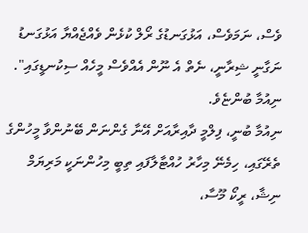ވެސް، ނަމަވެސް، އަޅުގަނޑުގެ ރޯލް ކުޅެން ވެއްޖެއްޔާ އަޅުގަނޑު ނަގާނީ ޝިރާނީ، ނެތް އެ ނޫން އެއްވެސް މީހެއް ސިކުނޑީގައި". ނިއުމާ ބުންޏެވެ.
ނިއުމާ ބުނީ، ފިލްމީ ދާއިރާއަށް އޭނާ ގެންނަން ބޭނުންވާ މީހުންގެ ތެރޭގައި، ހިމެނޭ މިހާރު ހުއްޓާލާފައި ތިބީ މިހުންނަކީ މަރިޔަމް ނިޝާ، ރީކޯ މޫސާ،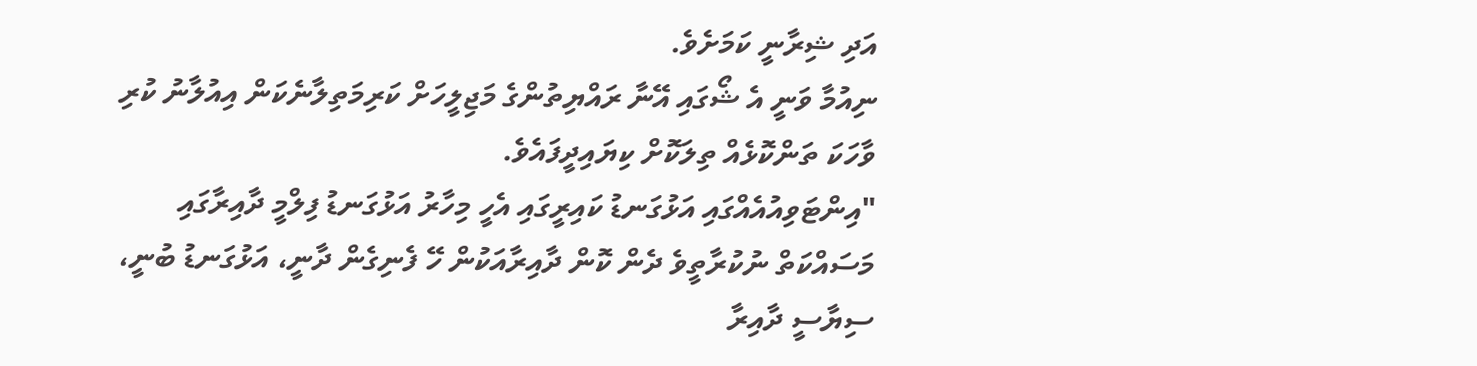އަދި ޝިރާނީ ކަމަށެވެ.
ނިއުމާ ވަނީ އެ ޝޯގައި އޭނާ ރައްޔިތުންގެ މަޖިލީހަށް ކަރިމަތިލާނެކަން އިއުލާނު ކުރި ވާހަކަ ތަންކޮޅެއް ތިލަކޮށް ކިޔައިދީފައެވެ.
"އިންޓަވިއުއެއްގައި އަޅުގަނޑު ކައިރީގައި އެހީ މިހާރު އަޅުގަނޑު ފިލްމީ ދާއިރާގައި މަސައްކަތް ނުކުރާތީވެ ދެން ކޮން ދާއިރާއަކުން ހޭ ފެނިގެން ދާނީ، އަޅުގަނޑު ބުނީ، ސިޔާސީ ދާއިރާ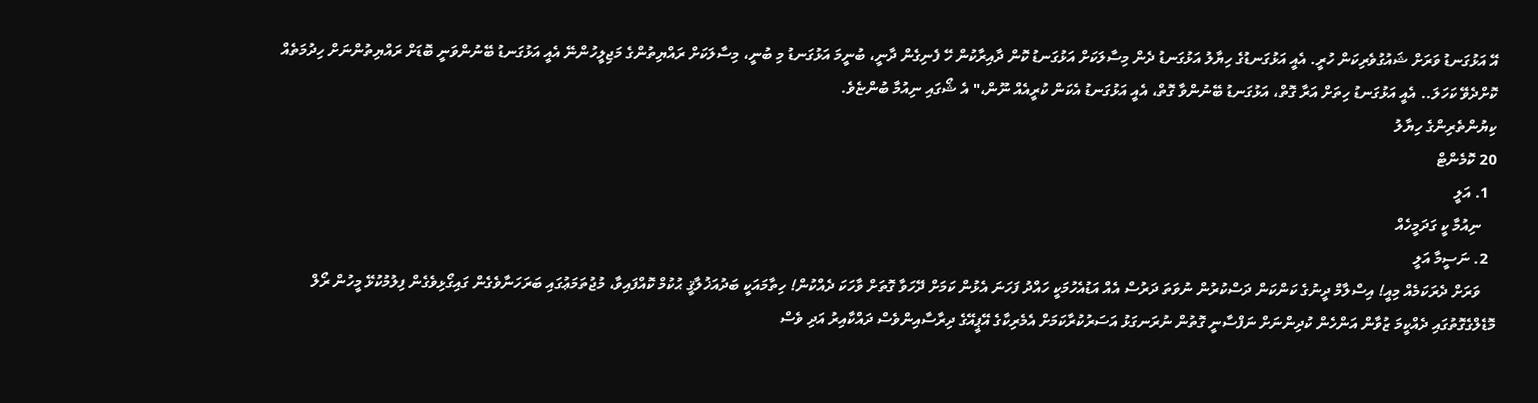އޭ އަޅުގަނޑު ވަރަށް ޝައުގުވެރިކަން ހުރީ. އެއީ އަޅުގަނޑުގެ ހިޔާލު އަޅުގަނޑު ދެން މިސާލަކަށް އަޅުގަނޑު ކޮން ދާއިރާކުން ހޭ ފެނިގެން ދާނީ، ބުނީމަ އަޅުގަނޑު މި ބުނީ، މިސާލަކަށް ރައްޔިތުންގެ މަޖިލީހުންނޭ އެއީ އަޅުގަނޑު ބޭނުންވަނީ ބޮޑަށް ރައްޔިތުންނަށް ހިދުމަތެއް ކޮށްދެވޭ ކަހަލަ.. އެއީ އަޅުގަނޑު ހިތަށް އަރާ ގޮތް، އަޅުގަނޑު ބޭނުންވާ ގޮތް، އެއީ އަޅުގަނޑު އެކަން ކުރީއެއް ނޫން،" އެ ޝޯގައި ނިއުމާ ބުންޏެވެ.
ކިޔުންތެރިންގެ ހިޔާލު
20 ކޮމެންޓް
  1. އަލީ
    ނިއުމާ ކީ ގަދަމީހެއް
  2. ނަސީމާ އަލީ
    ވަރަށް ދެރަކަމެއް މިއީ! އިސްލާމް ދީނުގެ ކަންކަން ދަސްކުރުން ނުވަތަ ދަރުސް އެއް އަޑުއެހުމަކީ ހައްދު ފަހަނަ އެޅުން ކަމަށް ދޭހަވާ ގޮތަށް ވާހަކަ ދެއްކުން! ހިތާމައަކީ ބަދުއަޚުލާޤީ ޙުކުމް ކޮއްފައިވާ، މުޖުތަމަޢުގައި ބަރަހަނާވެގެން ގައިގޯޅިވެގެން ފިލުމުކުޅޭ މީހުން ރޯލް މޮޑެލްގެގޮތުގައި ދެއްކީމަ ޒުވާން އަންހެން ކުދިންނަށް ނަފްސާނީ ގޮތުން ނުރަނގަޅު އަސަރުކުރާކަމަށް އެމެރިކާގެ އޭޕީއޭގެ ދިރާސާއިންވެސް ދައްކާއިރު އަދި ވެސް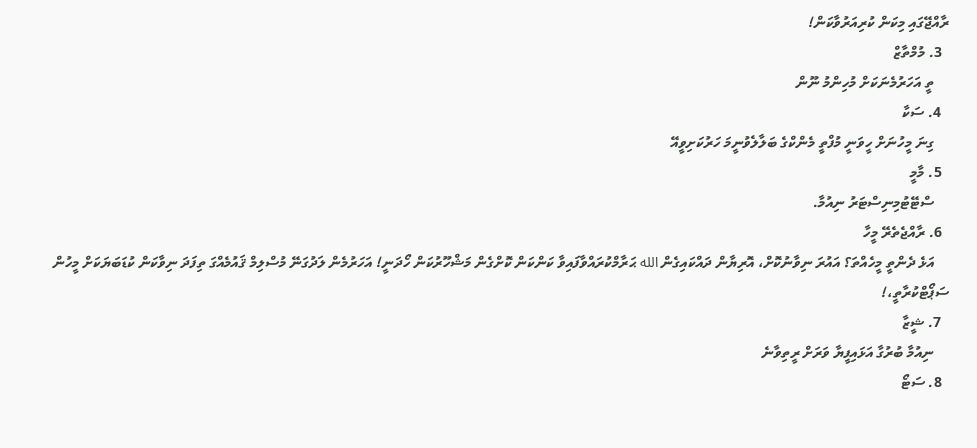ރާއްޖޭގައި މިކަން ކުރިއަރުވާކަން!
  3. މުމްތާޒް
    ތީ އަހަރުމެނަކަށް މުހިންމު ނޫން
  4. ސަކާ
    ގިނަ މީހުނަށް ހީވަނީ މުފްތީ މެންކްގެ ބަލާލެވުނީމަ ހަރުކަށިވީއޭ
  5. މާމީ
    ސްޓޭޓުމިނިސްޓަރު ނިއުމާ.
  6. ރާއްޖެތެރޭ މީހާ
    އަޅެ ދެންތީ މީހެއްތަ؟ އައުރަ ނިވާނުކޮށް، އޮރިޔާން ދައްކައިގެން الله ޙަރާމްކުރައްވާފައިވާ ކަންކަން ކޮށްގެން މަޝްހޫރުކަން ހޯދަނީ! އަހަރުމެން ލަދުގަނޭ މުސްލިމް ޤައުމެއްގަ ތިފަދަ ނިވާކަން ކުޑަބަޔަކަށް މީހުން ސަޕޯޓްކުރާތީ،!
  7. ޝީޒާ
    ނިއުމާ ބުރުގާ އަޅައިފީޔާ ވަރަށް ރީތިވާނެ
  8. ސަޓޯ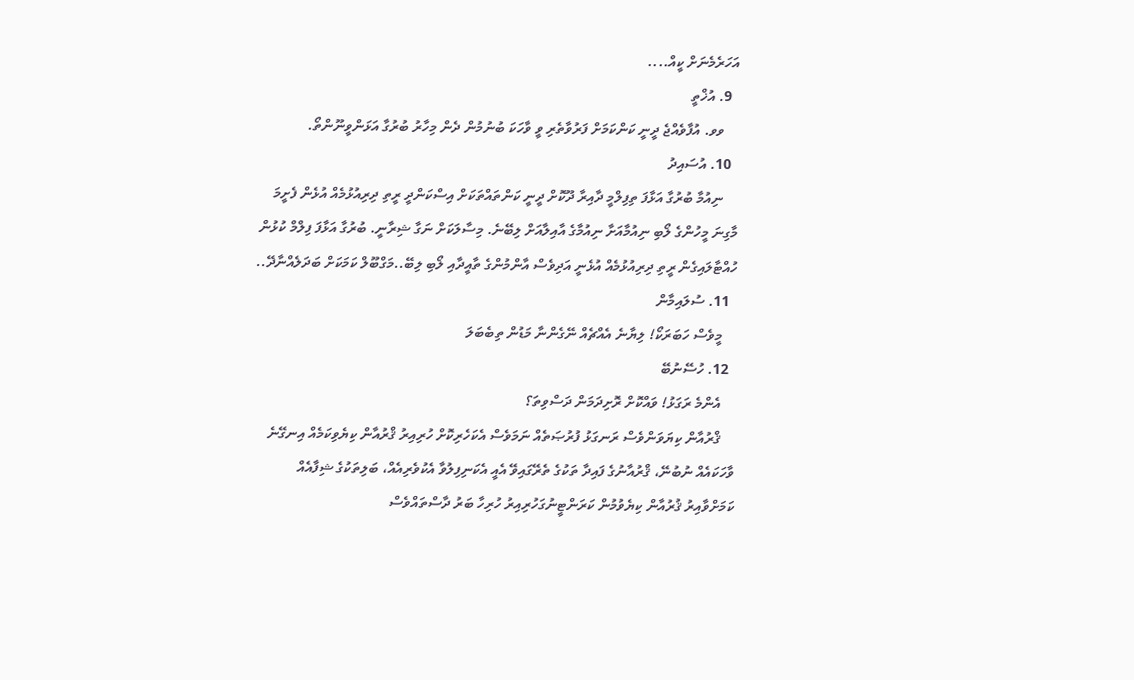އަހަރެމެނަށް ކީއް....
  9. އުޚްތީ
    ވވ. އުފާވެއްޖެ ދީނީ ކަންކަމަށް ފަރުވާތެރި ވީ ވާހަކަ ބުނުމުން ދެން މިހާރު ބުރުގާ އަޅަންވީނޫންތޯ.
  10. އުސައިދު
    ނިއުމާ ބުރުގާ އަޅާފަ ތިފިލްމީ ދާއިރާ ދޫކޮށް ދީނީ ކަންތައްތަކަށް އިސްކަންދީ ރީތި ދިރިއުޅުމެއް އުޅެން ފެށީމަ މާގިނަ މީހުންގެ ލޯބި ނިއުމާއަށާ ނިއުމާގެ އާއިލާއަށް ލިބޭނެ. މިސާލަކަށް ނަގާ ޝިރާނީ. ބުރުގާ އަޅާފަ ފިލްމް ކުޅުން ހުއްޓާލައިގެން ރީތި ދިރިއުޅުމެއް އުޅެނީ އަދިވެސް އާންމުންގެ ތާއީދާއި ލޯބި ލިބޭ..މަގްބޫލް ކަމަކަށް ބަދަލެއްނާދޭ..
  11. ސުލައިމާން
    މީވެސް ހަބަރަކޯ! ލިޔާނެ އެއްޗެއް ނޭގެންނާ މަޑުން ތިބެބަލަ
  12. ހުސޭނުބޭ
    އެންމެ ރަގަޅު! ވައްކޮށް ރޮށިދަމަން ދަސްވިތަ؟
    ޤްރުއާން ކިޔަވަންވެސް ރަނގަޅު ފުރުޞަތެއް ނަމަވެސް އެކަހެރިކޮށް ހުރިއިރު ޤްރުއާން ކިޔެވިކަމެއް އިނގޭނެ ވާހަކައެއް ނުބުނޭ، ޤްރުއާނުގެ ފައިދާ ތަކުގެ ތެރޭގައިވޭ އެއީ އެކަނިފިލުވާ އެކުވެރިއެއް، ބަލިތަކުގެ ޝިފާއެއް ކަމަށްވާއިރު ޤުރުއާން ކިޔެވުމުން ކަރަންޓީނުގަހުރިއިރު ހުރިހާ ބަރު ދާސްތައްވެސް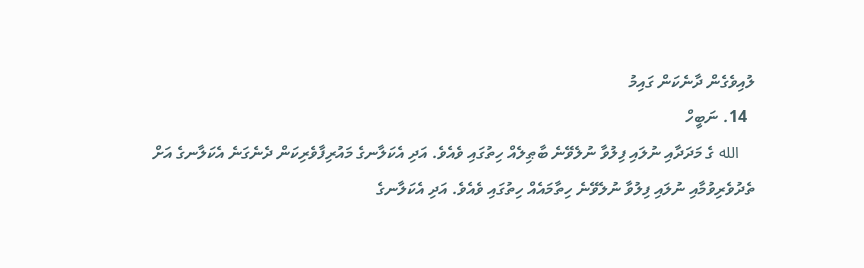ލުއިވެގެން ދާނެކަން ގައިމު
  14. ނަބީހް
    الله ގެ މަދަދާއި ނުލައި ފިލުވާ ނުލެވޭނެ ބާޠިލެއް ހިތުގައި ވެއެވެ. އަދި އެކަލާނގެ މައުރިފާވެރިކަން ދެނެގަނެ އެކަލާނގެ އަށް ތެދުވެރިވުމާއި ނުލައި ފިލުވާ ނުލެވޭނެ ހިތާމައެއް ހިތުގައި ވެއެވެ. އަދި އެކަލާނގެ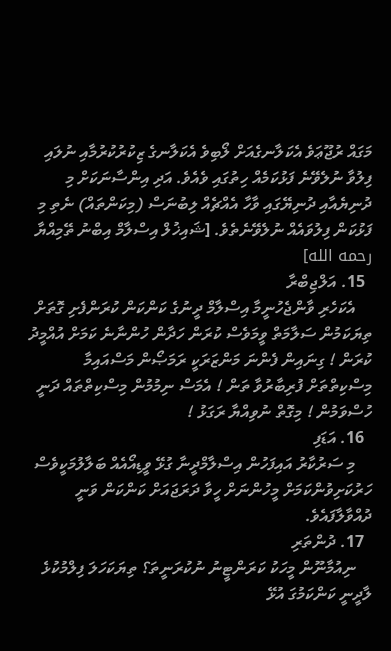މަގައް ރުޖޫޢަވެ އެކަލާނގެއަށް ލޯބިވެ އެކަލާނގެ ޒިކުރުކުރުމާއި ނުލައި ފިލުވާ ނުލެވޭނެ ފަޅުކަމެއް ހިތުގައި ވެއެވެ. އަދި އިންސާނަކަށް މި ދުނިޔެއާއި ދުނިޔޭގައި ވާހާ އެއްޗެއް ލިބުނަސް (މިކަންތައް) ނެތި މި ފަޅުކަން ފިލުވައެއް ނުލެވޭނެތެވެ. [ޝައިޚުލް އިސްލާމް އިބްނު ތޭމިއްޔާ رحمه الله]
  15. އަލްޖިބްރާ
    އެކަހެރި ވާންޖެހުނީމާ އިސްލާމް ދީނުގެ ކަންކަން ކުރަންފެށި ގޮތަށް ތިޔަކަމުން ސަލާމަތް ވީމަވެސް ކުރަން ހަދާން ހުންނާނެ ކަމަށް އުއްމީދު ކުރަން ! ގިނައިން ފެންނަ މަންޒަރަކީ ރަމަޞޯން މަސްއައިމާ މިސްކިތްތަށް ފުރިބާރުވާ ތަން ! އެމަސް ނިމުމުން މިސްކިތްތައް ދަނީ ހުސްވަމުން ! މިގޮތް ނުވިއްޔާ ރަގަޅު !
  16. އަޑަފި
    މި ސަރުކާރު އައިފަހުން އިސްލާމްދީނާ ގުޅޭ ވީޑިއޯއެއް ބަލާލުމަކީވެސް ހަރުކަށިވުންކަމަށް މީހުންނަށް ހީވާ ދަރަޖައަށް ކަންކަން ވަނީ ދުއްވާލާފައެވެ.
  17. ދުންތަރި
    ނިއުމާނޫން މީހަކު ކަރަންޓީނު ނުކުރަނީތަ؟ ތިޔަކަހަލަ ފިލްމުކުޅެ ލާދީނީ ކަންކަމުގަ އުޅޭ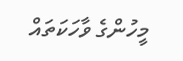މީހުންގެ ވާހަކަތައް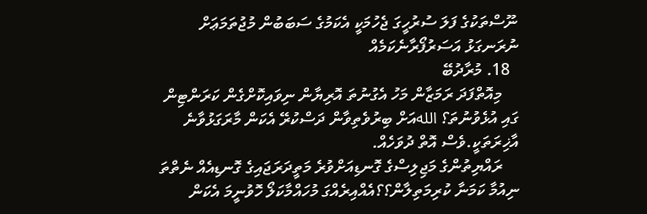ނޫސްތަކުގެ ފަލަ ސުރުހީގަ ޖެހުމަކީ އެކަމުގެ ސަބަބުން މުޖުތަމަޢަށް ނުރަނގަޅު އަސަރުފޯރާނެކަމެއް
  18. މުރާދުބޭ
    މިއޮތްފަދަ ރަމަޒާން މަހު އެގުނުތަ އޮރިޔާން ނިވައިކޮށްގެން ކަރަންޓިން ގައި އުޅެވުނުތަ؟ اللهއަށް ބިރުވެތިވާން ދަސްކުރޭ އެކަން މާރަގަޅުވާނެ އާޚިރަތަކީ.ވެސް އޮތް ދުވަހެއް.
    ރައްޔިތުންގެ މަޖިލިސްގެ ގޮނޑިއަށްވުރެ މަތީދަރަޖައިގެ ގޮނޑިއެއް ނެތްތަ ނިއުމާ ކަމަނާ ކުރިމަތިލާން؟؟އެއްއިރެއްގަ މުހައްމާކަލޯ ހޮވުނީމަ އެކަން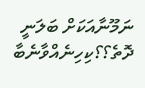ނަމޫނާއަކަށް ބަލަނީ ދޮތެ؟؟ކިހިނެއްވާނެބާ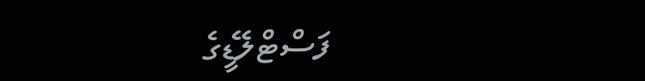ފަސްޓްލޭޑީގެ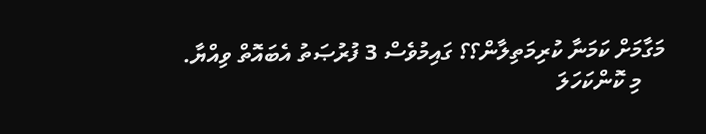މަގާމަށް ކަމަނާ ކުރިމަތިލާން؟؟ ގައިމުވެސް 3 ފުރުޞަތު އެބައޮތް ވިއްޔާ.
    މި ކޮންކަހަލަ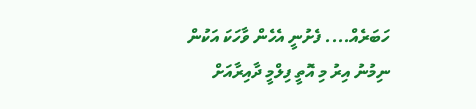ހަބަރެއް.... ފެށުނީ އެހެން ވާހަކަ އަކުން ނިމުނު އިރު މި އޮތީ ފިލްމީ ދާއިރާއަށް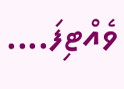ވެއްޓިފަ....